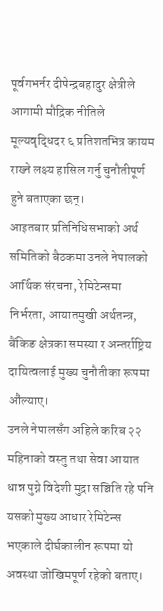पूर्वगभर्नर दीपेन्द्रबहादुर क्षेत्रीले आगामी मौद्रिक नीतिले मूल्यवृद्धिदर ६ प्रतिशतभित्र कायम राख्ने लक्ष्य हासिल गर्नु चुनौतीपूर्ण हुने बताएका छन्।
आइतबार प्रतिनिधिसभाको अर्थ समितिको बैठकमा उनले नेपालको आर्थिक संरचना, रेमिटेन्समा निर्भरता, आयातमुखी अर्थतन्त्र, बैंकिङ क्षेत्रका समस्या र अन्तर्राष्ट्रिय दायित्वलाई मुख्य चुनौतीका रूपमा औंल्याए।
उनले नेपालसँग अहिले करिब २२ महिनाको वस्तु तथा सेवा आयात धान्न पुग्ने विदेशी मुद्रा सञ्चिति रहे पनि यसको मुख्य आधार रेमिटेन्स भएकाले दीर्घकालीन रूपमा यो अवस्था जोखिमपूर्ण रहेको बताए।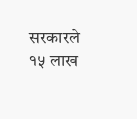सरकारले १५ लाख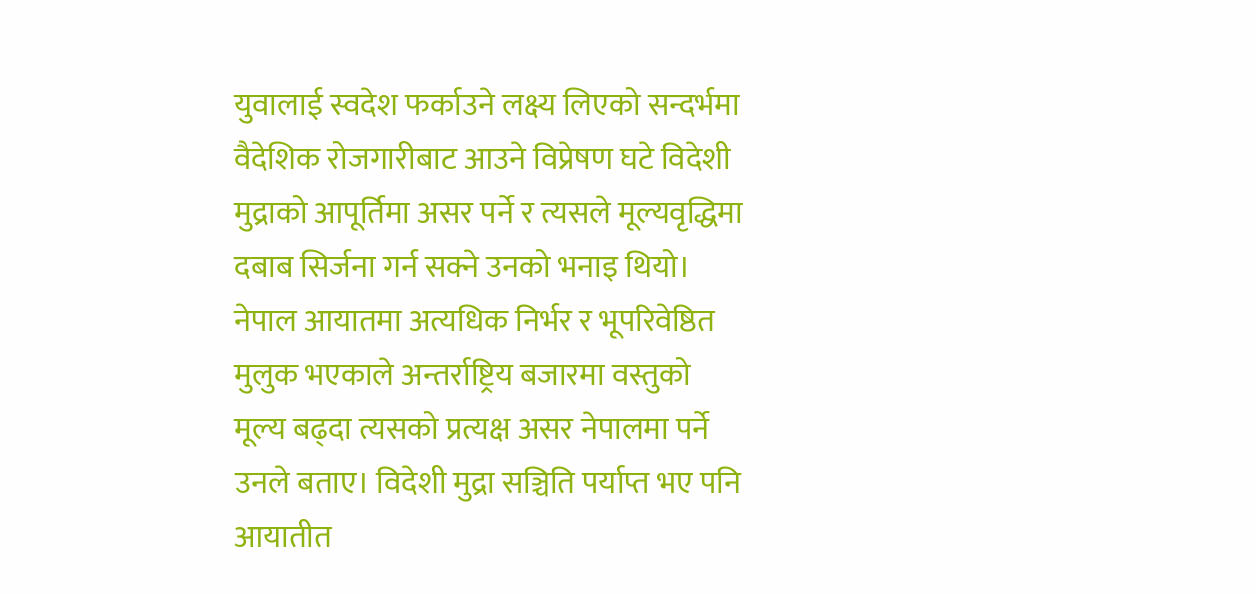युवालाई स्वदेश फर्काउने लक्ष्य लिएको सन्दर्भमा वैदेशिक रोजगारीबाट आउने विप्रेषण घटे विदेशी मुद्राको आपूर्तिमा असर पर्ने र त्यसले मूल्यवृद्धिमा दबाब सिर्जना गर्न सक्ने उनको भनाइ थियो।
नेपाल आयातमा अत्यधिक निर्भर र भूपरिवेष्ठित मुलुक भएकाले अन्तर्राष्ट्रिय बजारमा वस्तुको मूल्य बढ्दा त्यसको प्रत्यक्ष असर नेपालमा पर्ने उनले बताए। विदेशी मुद्रा सञ्चिति पर्याप्त भए पनि आयातीत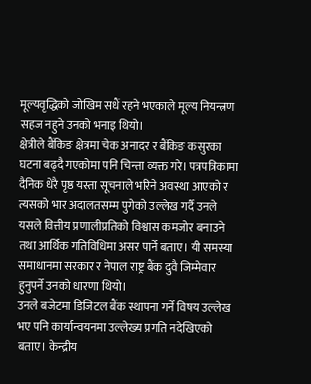मूल्यवृद्धिको जोखिम सधैं रहने भएकाले मूल्य नियन्त्रण सहज नहुने उनको भनाइ थियो।
क्षेत्रीले बैंकिङ क्षेत्रमा चेक अनादर र बैंकिङ कसुरका घटना बढ्दै गएकोमा पनि चिन्ता व्यक्त गरे। पत्रपत्रिकामा दैनिक धेरै पृष्ठ यस्ता सूचनाले भरिने अवस्था आएको र त्यसको भार अदालतसम्म पुगेको उल्लेख गर्दै उनले यसले वित्तीय प्रणालीप्रतिको विश्वास कमजोर बनाउने तथा आर्थिक गतिविधिमा असर पार्ने बताए। यी समस्या समाधानमा सरकार र नेपाल राष्ट्र बैंक दुवै जिम्मेवार हुनुपर्ने उनको धारणा थियो।
उनले बजेटमा डिजिटल बैंक स्थापना गर्ने विषय उल्लेख भए पनि कार्यान्वयनमा उल्लेख्य प्रगति नदेखिएको बताए। केन्द्रीय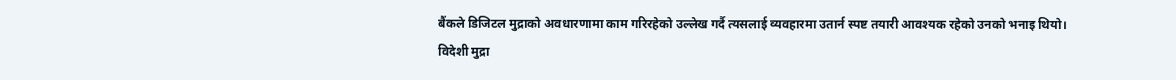बैंकले डिजिटल मुद्राको अवधारणामा काम गरिरहेको उल्लेख गर्दै त्यसलाई व्यवहारमा उतार्न स्पष्ट तयारी आवश्यक रहेको उनको भनाइ थियो।
विदेशी मुद्रा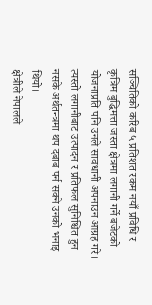सञ्चितिको करिब ५ प्रतिशत रकम नयाँ प्रविधि र कृत्रिम बुद्धिमत्ता जस्ता क्षेत्रमा लगानी गर्ने बजेटको योजनाप्रति पनि उनले सावधानी अपनाउन आग्रह गरे। त्यस्तो लगानीबाट उत्पादन र प्रतिफल सुनिश्चित हुन नसके अर्थतन्त्रमा थप दबाब पर्न सक्ने उनको भनाइ थियो।
क्षेत्रीले नेपालले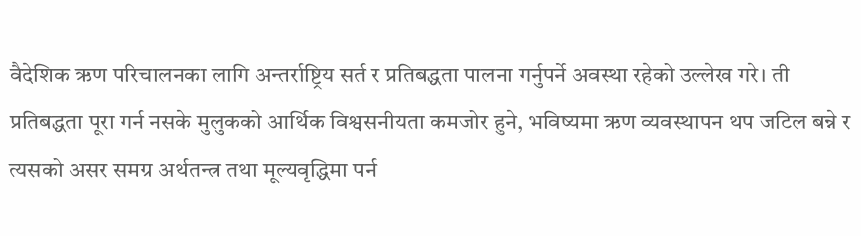वैदेशिक ऋण परिचालनका लागि अन्तर्राष्ट्रिय सर्त र प्रतिबद्धता पालना गर्नुपर्ने अवस्था रहेको उल्लेख गरे। ती प्रतिबद्धता पूरा गर्न नसके मुलुकको आर्थिक विश्वसनीयता कमजोर हुने, भविष्यमा ऋण व्यवस्थापन थप जटिल बन्ने र त्यसको असर समग्र अर्थतन्त्र तथा मूल्यवृद्धिमा पर्न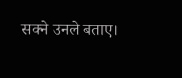सक्ने उनले बताए।